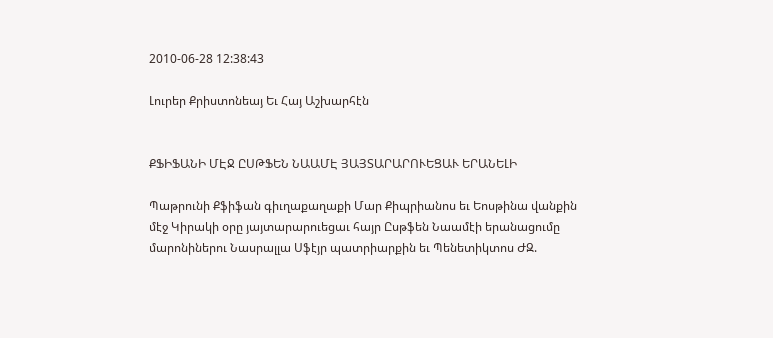2010-06-28 12:38:43

Լուրեր Քրիստոնեայ Եւ Հայ Աշխարհէն


ՔՖԻՖԱՆԻ ՄԷՋ ԸՍԹՖԵՆ ՆԱԱՄԷ ՅԱՅՏԱՐԱՐՈՒԵՑԱՒ ԵՐԱՆԵԼԻ

Պաթրունի Քֆիֆան գիւղաքաղաքի Մար Քիպրիանոս եւ Եոսթինա վանքին մէջ Կիրակի օրը յայտարարուեցաւ հայր Ըսթֆեն Նաամէի երանացումը մարոնիներու Նասրալլա Սֆէյր պատրիարքին եւ Պենետիկտոս ԺԶ.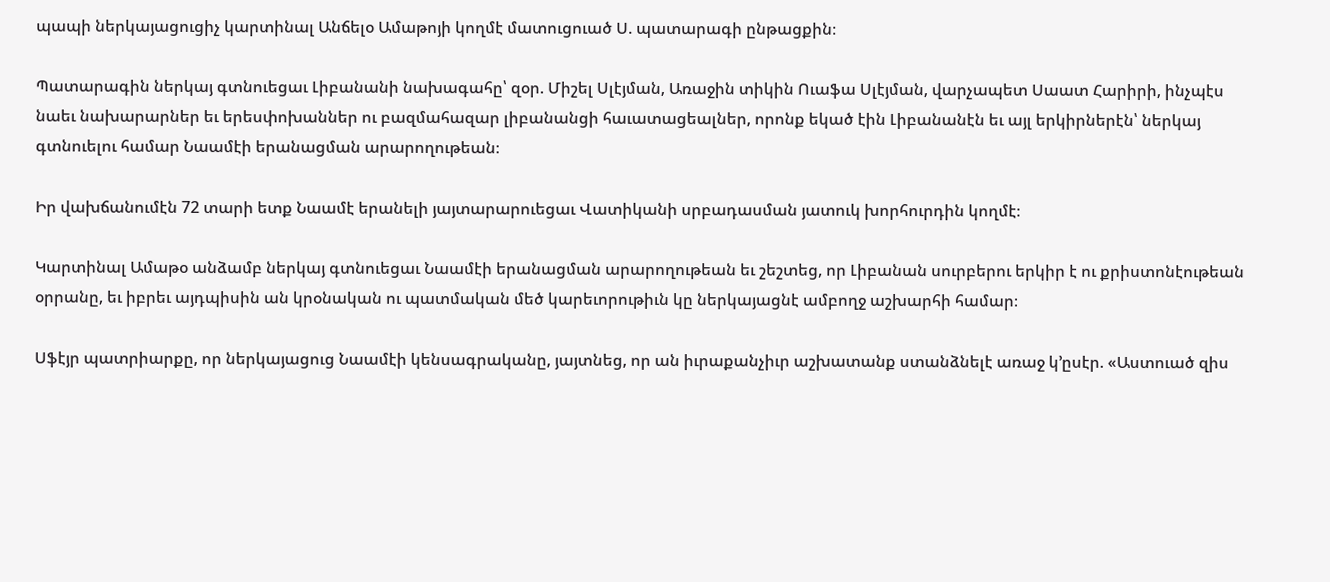պապի ներկայացուցիչ կարտինալ Անճելօ Ամաթոյի կողմէ մատուցուած Ս. պատարագի ընթացքին։

Պատարագին ներկայ գտնուեցաւ Լիբանանի նախագահը՝ զօր. Միշել Սլէյման, Առաջին տիկին Ուաֆա Սլէյման, վարչապետ Սաատ Հարիրի, ինչպէս նաեւ նախարարներ եւ երեսփոխաններ ու բազմահազար լիբանանցի հաւատացեալներ, որոնք եկած էին Լիբանանէն եւ այլ երկիրներէն՝ ներկայ գտնուելու համար Նաամէի երանացման արարողութեան։

Իր վախճանումէն 72 տարի ետք Նաամէ երանելի յայտարարուեցաւ Վատիկանի սրբադասման յատուկ խորհուրդին կողմէ։

Կարտինալ Ամաթօ անձամբ ներկայ գտնուեցաւ Նաամէի երանացման արարողութեան եւ շեշտեց, որ Լիբանան սուրբերու երկիր է ու քրիստոնէութեան օրրանը, եւ իբրեւ այդպիսին ան կրօնական ու պատմական մեծ կարեւորութիւն կը ներկայացնէ ամբողջ աշխարհի համար։

Սֆէյր պատրիարքը, որ ներկայացուց Նաամէի կենսագրականը, յայտնեց, որ ան իւրաքանչիւր աշխատանք ստանձնելէ առաջ կ՚ըսէր. «Աստուած զիս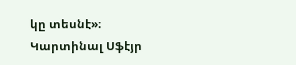կը տեսնէ»։ Կարտինալ Սֆէյր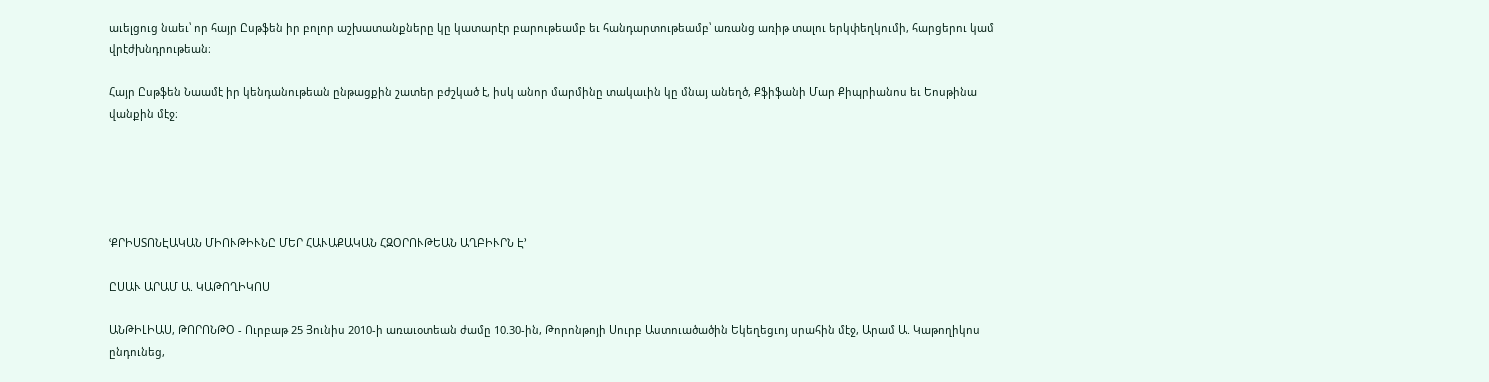աւելցուց նաեւ՝ որ հայր Ըսթֆեն իր բոլոր աշխատանքները կը կատարէր բարութեամբ եւ հանդարտութեամբ՝ առանց առիթ տալու երկփեղկումի, հարցերու կամ վրէժխնդրութեան։

Հայր Ըսթֆեն Նաամէ իր կենդանութեան ընթացքին շատեր բժշկած է, իսկ անոր մարմինը տակաւին կը մնայ անեղծ, Քֆիֆանի Մար Քիպրիանոս եւ Եոսթինա վանքին մէջ։





ՙՔՐԻՍՏՈՆԷԱԿԱՆ ՄԻՈՒԹԻՒՆԸ ՄԵՐ ՀԱՒԱՔԱԿԱՆ ՀԶՕՐՈՒԹԵԱՆ ԱՂԲԻՒՐՆ Է՚

ԸՍԱՒ ԱՐԱՄ Ա. ԿԱԹՈՂԻԿՈՍ

ԱՆԹԻԼԻԱՍ, ԹՈՐՈՆԹՕ - Ուրբաթ 25 Յունիս 2010-ի առաւօտեան ժամը 10.30-ին, Թորոնթոյի Սուրբ Աստուածածին Եկեղեցւոյ սրահին մէջ, Արամ Ա. Կաթողիկոս ընդունեց,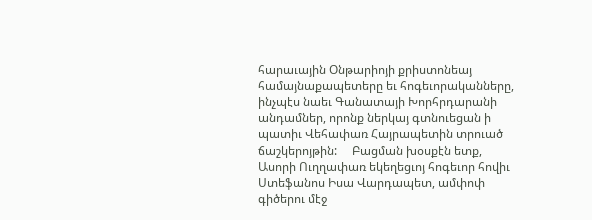հարաւային Օնթարիոյի քրիստոնեայ համայնաքապետերը եւ հոգեւորականները, ինչպէս նաեւ Գանատայի Խորհրդարանի անդամներ, որոնք ներկայ գտնուեցան ի պատիւ Վեհափառ Հայրապետին տրուած ճաշկերոյթին:     Բացման խօսքէն ետք, Ասորի Ուղղափառ եկեղեցւոյ հոգեւոր հովիւ Ստեֆանոս Իսա Վարդապետ, ամփոփ գիծերու մէջ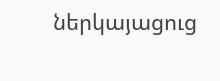ներկայացուց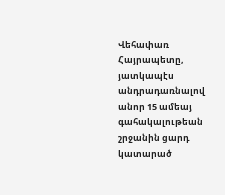Վեհափառ Հայրապետը, յատկապէս անդրադառնալով անոր 15 ամեայ գահակալութեան շրջանին ցարդ կատարած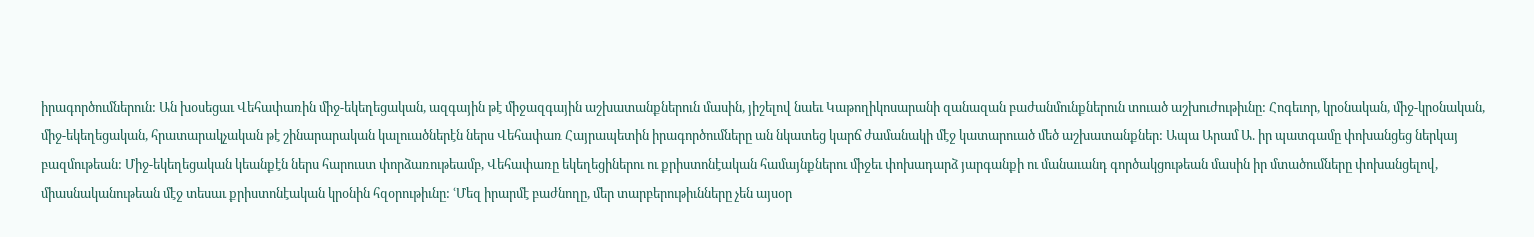իրագործումներուն: Ան խօսեցաւ Վեհափառին միջ-եկեղեցական, ազգային թէ միջազգային աշխատանքներուն մասին, յիշելով նաեւ Կաթողիկոսարանի զանազան բաժանմունքներուն տուած աշխուժութիւնը: Հոգեւոր, կրօնական, միջ-կրօնական, միջ-եկեղեցական, հրատարակչական թէ շինարարական կալուածներէն ներս Վեհափառ Հայրապետին իրագործումները ան նկատեց կարճ ժամանակի մէջ կատարուած մեծ աշխատանքներ: Ապա Արամ Ա. իր պատգամը փոխանցեց ներկայ բազմութեան: Միջ-եկեղեցական կեանքէն ներս հարուստ փորձառութեամբ, Վեհափառը եկեղեցիներու ու քրիստոնէական համայնքներու միջեւ փոխադարձ յարգանքի ու մանաւանդ գործակցութեան մասին իր մտածումները փոխանցելով, միասնականութեան մէջ տեսաւ քրիստոնէական կրօնին հզօրութիւնը: ՙՄեզ իրարմէ բաժնողը, մեր տարբերութիւնները չեն այսօր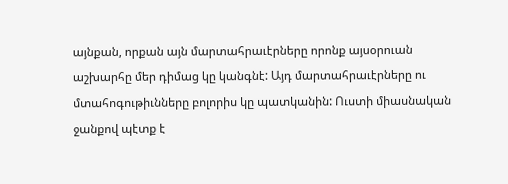այնքան, որքան այն մարտահրաւէրները որոնք այսօրուան աշխարհը մեր դիմաց կը կանգնէ: Այդ մարտահրաւէրները ու մտահոգութիւնները բոլորիս կը պատկանին: Ուստի միասնական ջանքով պէտք է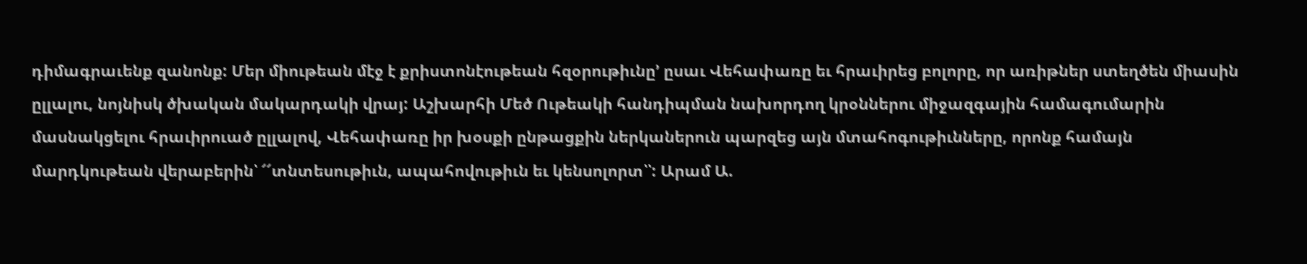դիմագրաւենք զանոնք: Մեր միութեան մէջ է քրիստոնէութեան հզօրութիւնը՚ ըսաւ Վեհափառը եւ հրաւիրեց բոլորը, որ առիթներ ստեղծեն միասին ըլլալու, նոյնիսկ ծխական մակարդակի վրայ: Աշխարհի Մեծ Ութեակի հանդիպման նախորդող կրօններու միջազգային համագումարին մասնակցելու հրաւիրուած ըլլալով, Վեհափառը իր խօսքի ընթացքին ներկաներուն պարզեց այն մտահոգութիւնները, որոնք համայն մարդկութեան վերաբերին՝ ՜՜տնտեսութիւն, ապահովութիւն եւ կենսոլորտ՝՝: Արամ Ա.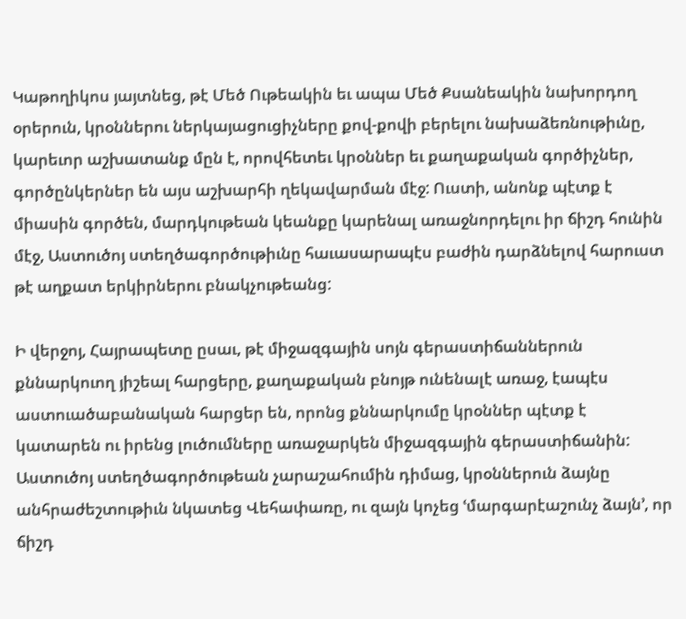Կաթողիկոս յայտնեց, թէ Մեծ Ութեակին եւ ապա Մեծ Քսանեակին նախորդող օրերուն, կրօններու ներկայացուցիչները քով-քովի բերելու նախաձեռնութիւնը, կարեւոր աշխատանք մըն է, որովհետեւ կրօններ եւ քաղաքական գործիչներ, գործընկերներ են այս աշխարհի ղեկավարման մէջ: Ուստի, անոնք պէտք է միասին գործեն, մարդկութեան կեանքը կարենալ առաջնորդելու իր ճիշդ հունին մէջ, Աստուծոյ ստեղծագործութիւնը հաւասարապէս բաժին դարձնելով հարուստ թէ աղքատ երկիրներու բնակչութեանց:

Ի վերջոյ, Հայրապետը ըսաւ, թէ միջազգային սոյն գերաստիճաններուն քննարկուող յիշեալ հարցերը, քաղաքական բնոյթ ունենալէ առաջ, էապէս աստուածաբանական հարցեր են, որոնց քննարկումը կրօններ պէտք է կատարեն ու իրենց լուծումները առաջարկեն միջազգային գերաստիճանին: Աստուծոյ ստեղծագործութեան չարաշահումին դիմաց, կրօններուն ձայնը անհրաժեշտութիւն նկատեց Վեհափառը, ու զայն կոչեց ՙմարգարէաշունչ ձայն՚, որ ճիշդ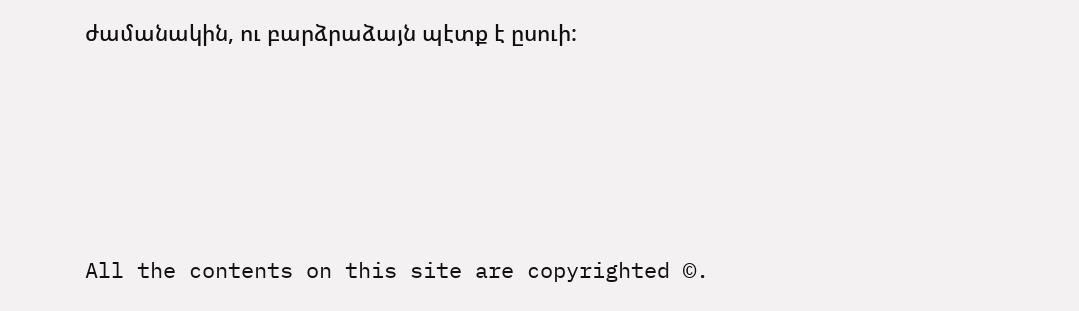ժամանակին, ու բարձրաձայն պէտք է ըսուի:








All the contents on this site are copyrighted ©.